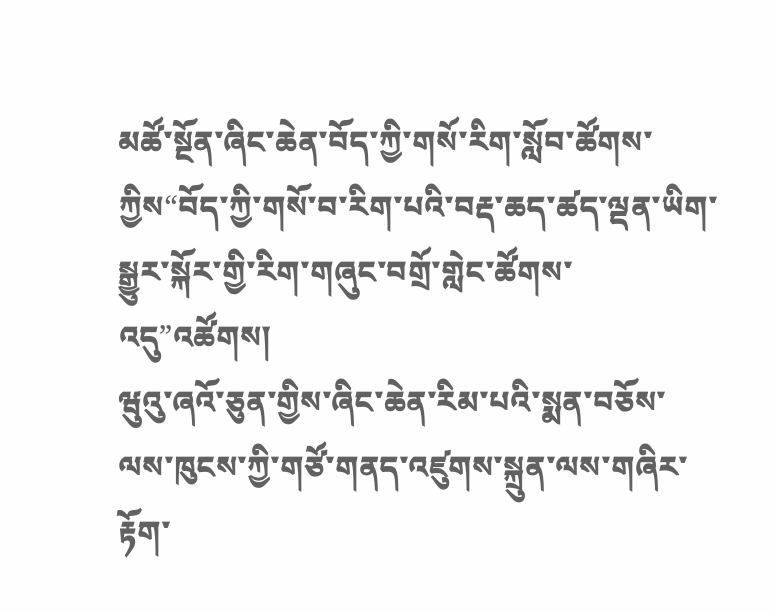མཚོ་སྔོན་ཞིང་ཆེན་བོད་ཀྱི་གསོ་རིག་སློབ་ཚོགས་ཀྱིས“བོད་ཀྱི་གསོ་བ་རིག་པའི་བརྡ་ཆད་ཚད་ལྡན་ཡིག་སྒྱུར་སྐོར་གྱི་རིག་གཞུང་བགྲོ་གླེང་ཚོགས་འདུ”འཚོགས།
ཝུའུ་ཞའོ་ཅུན་གྱིས་ཞིང་ཆེན་རིམ་པའི་སྨན་བཅོས་ལས་ཁུངས་ཀྱི་གཙོ་གནད་འཛུགས་སྐྲུན་ལས་གཞིར་རྟོག་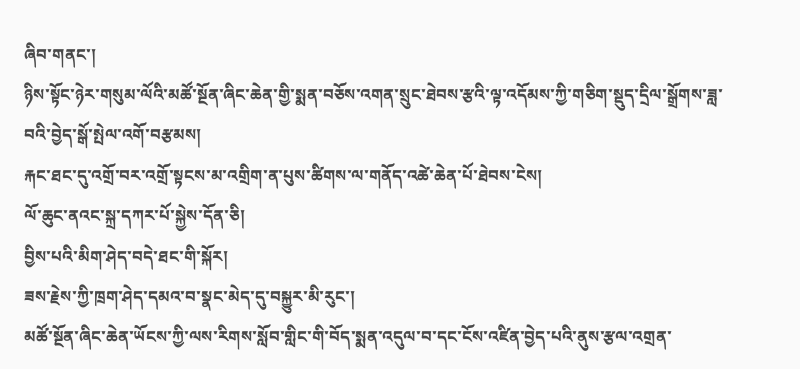ཞིབ་གནང་།
ཉིས་སྟོང་ཉེར་གསུམ་ལོའི་མཚོ་སྔོན་ཞིང་ཆེན་གྱི་སྨན་བཅོས་འགན་སྲུང་ཐེབས་རྩའི་ལྟ་འདོམས་ཀྱི་གཅིག་སྡུད་དྲིལ་སྒྲོགས་ཟླ་བའི་བྱེད་སྒོ་སྤེལ་འགོ་བརྩམས།
རྐང་ཐང་དུ་འགྲོ་བར་འགྲོ་སྟངས་མ་འགྲིག་ན་པུས་ཚིགས་ལ་གནོད་འཚེ་ཆེན་པོ་ཐེབས་ངེས།
ལོ་ཆུང་ནའང་སྐྲ་དཀར་པོ་སྐྱེས་དོན་ཅི།
བྱིས་པའི་མིག་ཤེད་བདེ་ཐང་གི་སྐོར།
ཟས་རྗེས་ཀྱི་ཁྲག་ཤེད་དམའ་བ་སྣང་མེད་དུ་བསྐྱུར་མི་རུང་།
མཚོ་སྔོན་ཞིང་ཆེན་ཡོངས་ཀྱི་ལས་རིགས་སློབ་གླིང་གི་བོད་སྨན་འདུལ་བ་དང་ངོས་འཛིན་བྱེད་པའི་ནུས་རྩལ་འགྲན་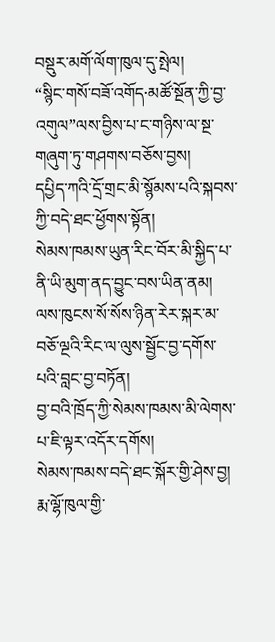བསྡུར་མགོ་ལོག་ཁུལ་དུ་སྤེལ།
“སྙིང་གསོ་བཟོ་འགོད·མཚོ་སྔོན་ཀྱི་བྱ་འགུལ”ལས་བྱིས་པ་ང་གཉིས་ལ་སྔ་གཞུག་ཏུ་གཤགས་བཅོས་བྱས།
དཔྱིད་ཀའི་དྲོ་གྲང་མི་སྙོམས་པའི་སྐབས་ཀྱི་བདེ་ཐང་ཕྱོགས་སྟོན།
སེམས་ཁམས་ཡུན་རིང་བོར་མི་སྐྱིད་པ་ནི་ཡི་མུག་ནད་བྱུང་བས་ཡིན་ནམ།
ལས་ཁུངས་སོ་སོས་ཉིན་རེར་སྐར་མ་བཅོ་ལྔའི་རིང་ལ་ལུས་སྦྱོང་བྱ་དགོས་པའི་བླང་བྱ་བཏོན།
བྱ་བའི་ཁྲོད་ཀྱི་སེམས་ཁམས་མི་ལེགས་པ་ཇི་ལྟར་འདོར་དགོས།
སེམས་ཁམས་བདེ་ཐང་སྐོར་གྱི་ཤེས་བྱ།
རྨ་ལྷོ་ཁུལ་གྱི་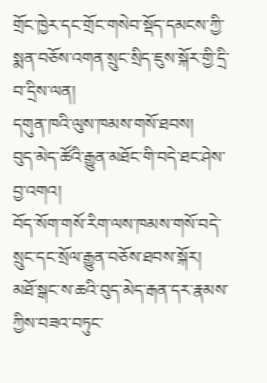གྲོང་ཁྱེར་དང་གྲོང་གསེབ་སྡོད་དམངས་ཀྱི་སྨན་བཅོས་འགན་སྲུང་སྲིད་ཇུས་སྐོར་གྱི་དྲི་བ་དྲིས་ལན།
དགུན་ཁའི་ལུས་ཁམས་གསོ་ཐབས།
བུད་མེད་ཚོའི་རྒྱུན་མཐོང་གི་བདེ་ཐང་ཤེས་བྱ་འགའ།
བོད་སོག་གསོ་རིག་ལས་ཁམས་གསོ་བདེ་སྲུང་དང་སྲོལ་རྒྱུན་བཅོས་ཐབས་སྐོར།
མཐོ་སྒང་ས་ཆའི་བུད་མེད་རྒན་དར་རྣམས་ཀྱིས་བཟའ་བཏུང་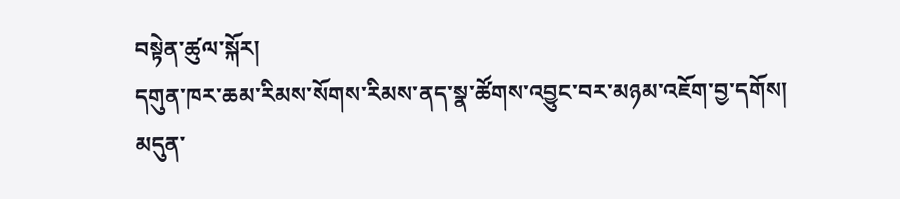བསྟེན་ཚུལ་སྐོར།
དགུན་ཁར་ཆམ་རིམས་སོགས་རིམས་ནད་སྣ་ཚོགས་འབྱུང་བར་མཉམ་འཇོག་བྱ་དགོས།
མདུན་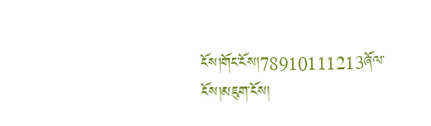ངོས།གོང་ངོས།78910111213ཞོལ་ངོས།མཇུག་ངོས།